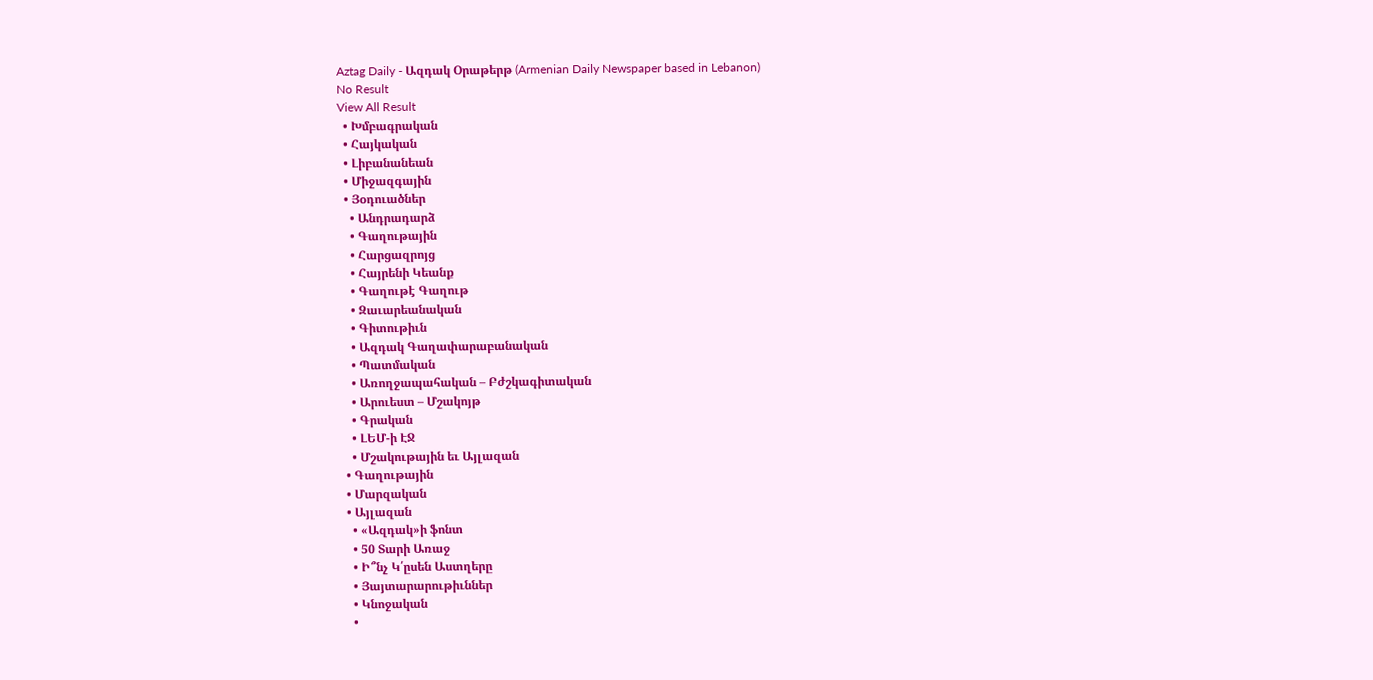Aztag Daily - Ազդակ Օրաթերթ (Armenian Daily Newspaper based in Lebanon)
No Result
View All Result
  • Խմբագրական
  • Հայկական
  • Լիբանանեան
  • Միջազգային
  • Յօդուածներ
    • Անդրադարձ
    • Գաղութային
    • Հարցազրոյց
    • Հայրենի Կեանք
    • Գաղութէ Գաղութ
    • Զաւարեանական
    • Գիտութիւն
    • Ազդակ Գաղափարաբանական
    • Պատմական
    • Առողջապահական – Բժշկագիտական
    • Արուեստ – Մշակոյթ
    • Գրական
    • ԼԵՄ-ի ԷՋ
    • Մշակութային եւ Այլազան
  • Գաղութային
  • Մարզական
  • Այլազան
    • «Ազդակ»ի ֆոնտ
    • 50 Տարի Առաջ
    • Ի՞նչ Կ՛ըսեն Աստղերը
    • Յայտարարութիւններ
    • Կնոջական
    •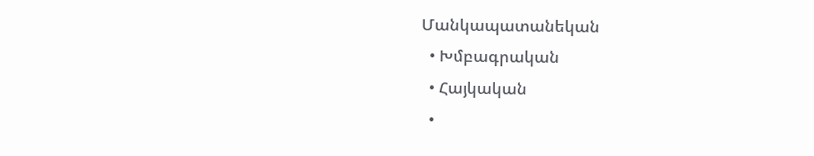Մանկապատանեկան
  • Խմբագրական
  • Հայկական
  •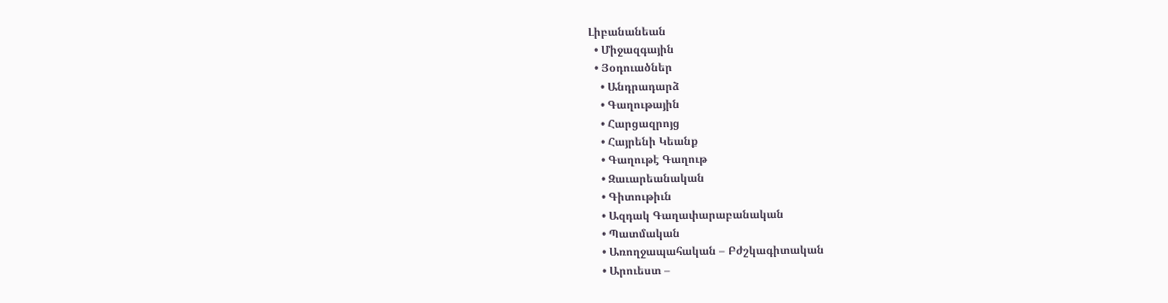Լիբանանեան
  • Միջազգային
  • Յօդուածներ
    • Անդրադարձ
    • Գաղութային
    • Հարցազրոյց
    • Հայրենի Կեանք
    • Գաղութէ Գաղութ
    • Զաւարեանական
    • Գիտութիւն
    • Ազդակ Գաղափարաբանական
    • Պատմական
    • Առողջապահական – Բժշկագիտական
    • Արուեստ –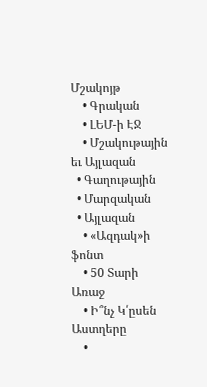Մշակոյթ
    • Գրական
    • ԼԵՄ-ի ԷՋ
    • Մշակութային եւ Այլազան
  • Գաղութային
  • Մարզական
  • Այլազան
    • «Ազդակ»ի ֆոնտ
    • 50 Տարի Առաջ
    • Ի՞նչ Կ՛ըսեն Աստղերը
    •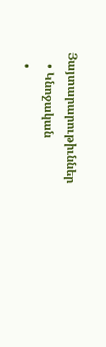Յայտարարութիւններ
    • Կնոջական
    •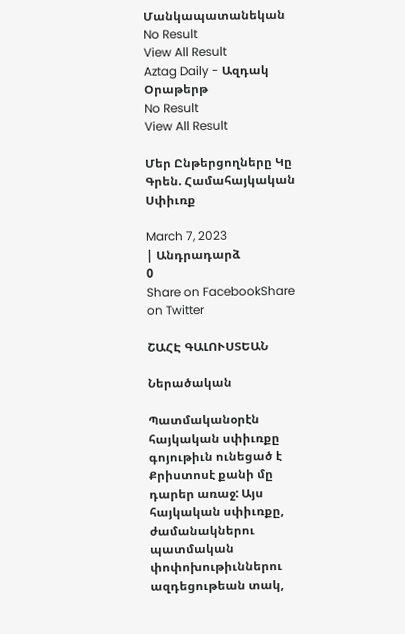Մանկապատանեկան
No Result
View All Result
Aztag Daily - Ազդակ Օրաթերթ
No Result
View All Result

Մեր Ընթերցողները Կը Գրեն. Համահայկական Սփիւռք

March 7, 2023
| Անդրադարձ
0
Share on FacebookShare on Twitter

ՇԱՀԷ ԳԱԼՈՒՍՏԵԱՆ

Ներածական

Պատմականօրէն հայկական սփիւռքը գոյութիւն ունեցած է Քրիստոսէ քանի մը դարեր առաջ: Այս հայկական սփիւռքը, ժամանակներու պատմական փոփոխութիւններու ազդեցութեան տակ,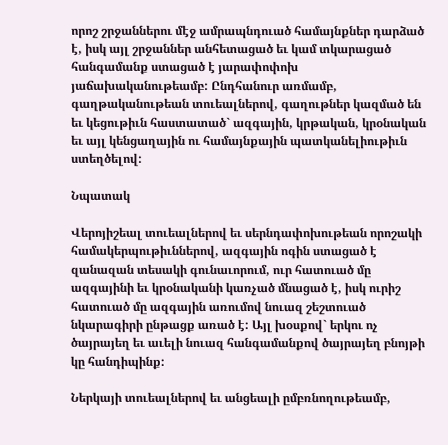որոշ շրջաններու մէջ ամրապնդուած համայնքներ դարձած է, իսկ այլ շրջաններ անհետացած եւ կամ տկարացած հանգամանք ստացած է յարափոփոխ յաճախականութեամբ: Ընդհանուր առմամբ, գաղթականութեան տուեալներով, գաղութներ կազմած են եւ կեցութիւն հաստատած` ազգային, կրթական, կրօնական եւ այլ կենցաղային ու համայնքային պատկանելիութիւն ստեղծելով:

Նպատակ

Վերոյիշեալ տուեալներով եւ սերնդափոխութեան որոշակի համակերպութիւններով, ազգային ոգին ստացած է զանազան տեսակի գունաւորում, ուր հատուած մը ազգայինի եւ կրօնականի կառչած մնացած է, իսկ ուրիշ հատուած մը ազգային առումով նուազ շեշտուած նկարագիրի ընթացք առած է: Այլ խօսքով` երկու ոչ ծայրայեղ եւ աւելի նուազ հանգամանքով ծայրայեղ բնոյթի կը հանդիպինք:

Ներկայի տուեալներով եւ անցեալի ըմբռնողութեամբ,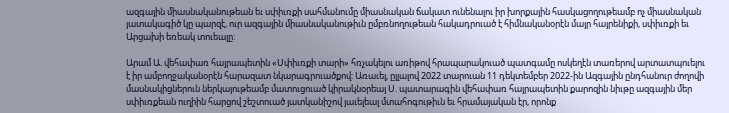ազգային միասնականութեան եւ սփիւռքի սահմանումը միասնական ճակատ ունենալու իր խորքային հասկացողութեամբ ոչ միասնական յատակագիծ կը պարզէ, ուր ազգային միասնականութիւն ըմբռնողութեան հակադրուած է հիմնականօրէն մայր հայրենիքի, սփիւռքի եւ Արցախի եռեակ տուեալը:

Արամ Ա. վեհափառ հայրապետին «Սփիւռքի տարի» հռչակելու առիթով հրապարակուած պատգամը ոսկեղէն տառերով արտատպուելու է իր ամբողջականօրէն հարազատ նկարագրուածքով: Առաւել, ըլլալով 2022 տարուան 11 դեկտեմբեր 2022-ին Ազգային ընդհանուր ժողովի մասնակիցներուն ներկայութեամբ մատուցուած կիրակնօրեայ Ս. պատարագին վեհափառ հայրապետին քարոզին նիւթը ազգային մեր սփիւռքեան ուղիին հարցով շեշտուած յատկանիշով յաւելեալ մտահոգութիւն եւ հրամայական էր, որոնք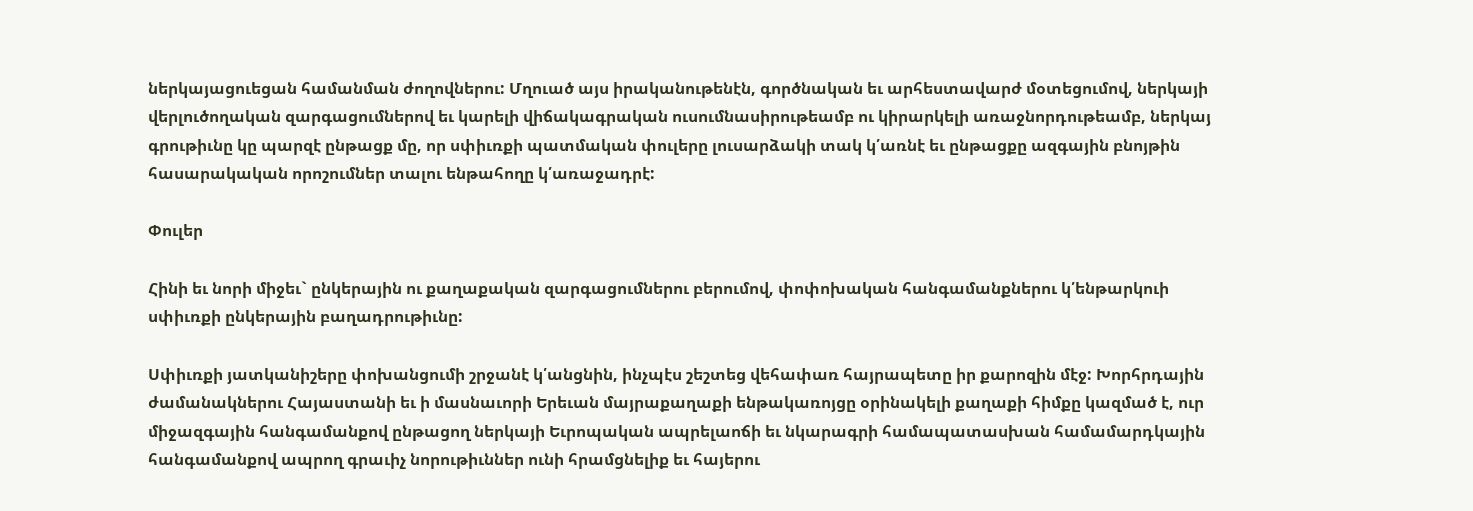ներկայացուեցան համանման ժողովներու: Մղուած այս իրականութենէն, գործնական եւ արհեստավարժ մօտեցումով, ներկայի վերլուծողական զարգացումներով եւ կարելի վիճակագրական ուսումնասիրութեամբ ու կիրարկելի առաջնորդութեամբ, ներկայ գրութիւնը կը պարզէ ընթացք մը, որ սփիւռքի պատմական փուլերը լուսարձակի տակ կ՛առնէ եւ ընթացքը ազգային բնոյթին հասարակական որոշումներ տալու ենթահողը կ՛առաջադրէ:

Փուլեր

Հինի եւ նորի միջեւ` ընկերային ու քաղաքական զարգացումներու բերումով, փոփոխական հանգամանքներու կ՛ենթարկուի սփիւռքի ընկերային բաղադրութիւնը:

Սփիւռքի յատկանիշերը փոխանցումի շրջանէ կ՛անցնին, ինչպէս շեշտեց վեհափառ հայրապետը իր քարոզին մէջ: Խորհրդային ժամանակներու Հայաստանի եւ ի մասնաւորի Երեւան մայրաքաղաքի ենթակառոյցը օրինակելի քաղաքի հիմքը կազմած է, ուր միջազգային հանգամանքով ընթացող ներկայի Եւրոպական ապրելաոճի եւ նկարագրի համապատասխան համամարդկային հանգամանքով ապրող գրաւիչ նորութիւններ ունի հրամցնելիք եւ հայերու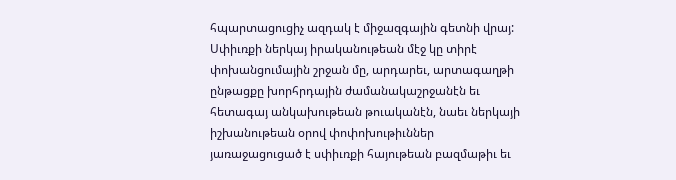հպարտացուցիչ ազդակ է միջազգային գետնի վրայ: Սփիւռքի ներկայ իրականութեան մէջ կը տիրէ փոխանցումային շրջան մը, արդարեւ, արտագաղթի ընթացքը խորհրդային ժամանակաշրջանէն եւ հետագայ անկախութեան թուականէն, նաեւ ներկայի իշխանութեան օրով փոփոխութիւններ յառաջացուցած է սփիւռքի հայութեան բազմաթիւ եւ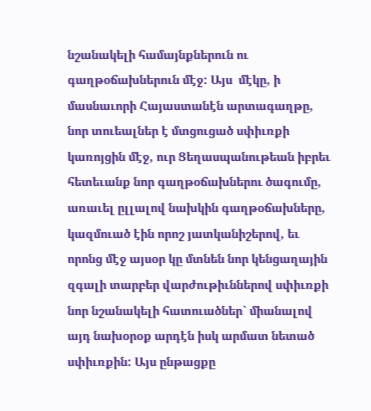նշանակելի համայնքներուն ու գաղթօճախներուն մէջ: Այս  մէկը, ի մասնաւորի Հայաստանէն արտագաղթը, նոր տուեալներ է մտցուցած սփիւռքի կառոյցին մէջ, ուր Ցեղասպանութեան իբրեւ հետեւանք նոր գաղթօճախներու ծագումը, առաւել ըլլալով նախկին գաղթօճախները, կազմուած էին որոշ յատկանիշերով, եւ որոնց մէջ այսօր կը մտնեն նոր կենցաղային զգալի տարբեր վարժութիւններով սփիւռքի նոր նշանակելի հատուածներ` միանալով այդ նախօրօք արդէն իսկ արմատ նետած սփիւռքին: Այս ընթացքը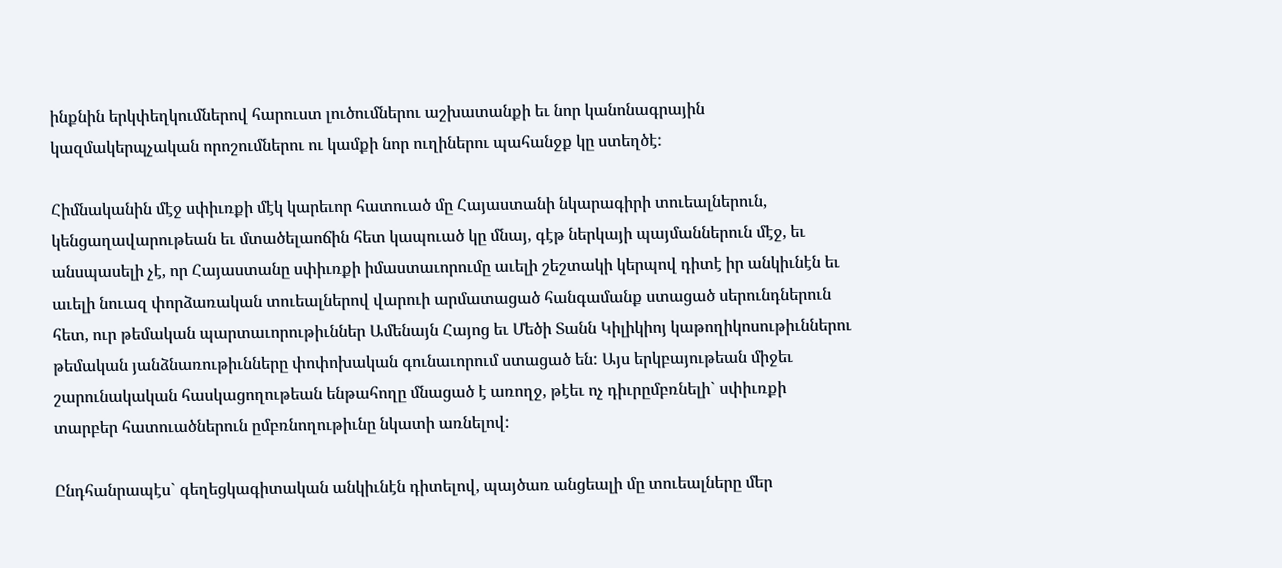ինքնին երկփեղկումներով հարուստ լուծումներու աշխատանքի եւ նոր կանոնագրային կազմակերպչական որոշումներու ու կամքի նոր ուղիներու պահանջք կը ստեղծէ:

Հիմնականին մէջ սփիւռքի մէկ կարեւոր հատուած մը Հայաստանի նկարագիրի տուեալներուն, կենցաղավարութեան եւ մտածելաոճին հետ կապուած կը մնայ, գէթ ներկայի պայմաններուն մէջ, եւ անսպասելի չէ, որ Հայաստանը սփիւռքի իմաստաւորումը աւելի շեշտակի կերպով դիտէ իր անկիւնէն եւ աւելի նուազ փորձառական տուեալներով վարուի արմատացած հանգամանք ստացած սերունդներուն հետ, ուր թեմական պարտաւորութիւններ Ամենայն Հայոց եւ Մեծի Տանն Կիլիկիոյ կաթողիկոսութիւններու թեմական յանձնառութիւնները փոփոխական գունաւորում ստացած են: Այս երկբայութեան միջեւ շարունակական հասկացողութեան ենթահողը մնացած է առողջ, թէեւ ոչ դիւրըմբռնելի` սփիւռքի տարբեր հատուածներուն ըմբռնողութիւնը նկատի առնելով:

Ընդհանրապէս` գեղեցկագիտական անկիւնէն դիտելով, պայծառ անցեալի մը տուեալները մեր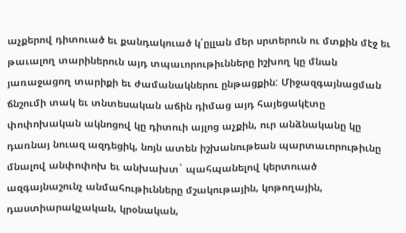աչքերով դիտուած եւ քանդակուած կ՛ըլլան մեր սրտերուն ու մտքին մէջ եւ թաւալող տարիներուն այդ տպաւորութիւնները իշխող կը մնան յառաջացող տարիքի եւ ժամանակներու ընթացքին: Միջազգայնացման ճնշումի տակ եւ տնտեսական աճին դիմաց այդ հայեցակէտը փոփոխական ակնոցով կը դիտուի այլոց աչքին, ուր անձնականը կը դառնայ նուազ ազդեցիկ, նոյն ատեն իշխանութեան պարտաւորութիւնը մնալով անփոփոխ եւ անխախտ` պահպանելով կերտուած ազգայնաշունչ անմահութիւնները մշակութային, կոթողային, դաստիարակչական, կրօնական,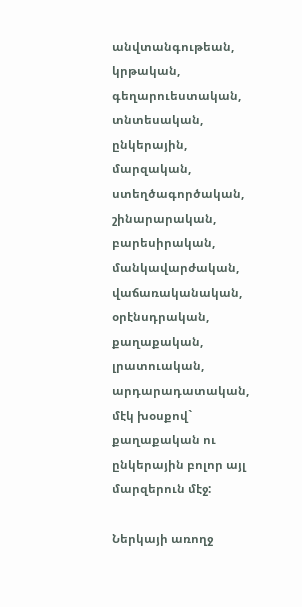անվտանգութեան, կրթական, գեղարուեստական, տնտեսական, ընկերային, մարզական, ստեղծագործական, շինարարական, բարեսիրական, մանկավարժական, վաճառականական, օրէնսդրական, քաղաքական, լրատուական, արդարադատական, մէկ խօսքով` քաղաքական ու ընկերային բոլոր այլ մարզերուն մէջ:

Ներկայի առողջ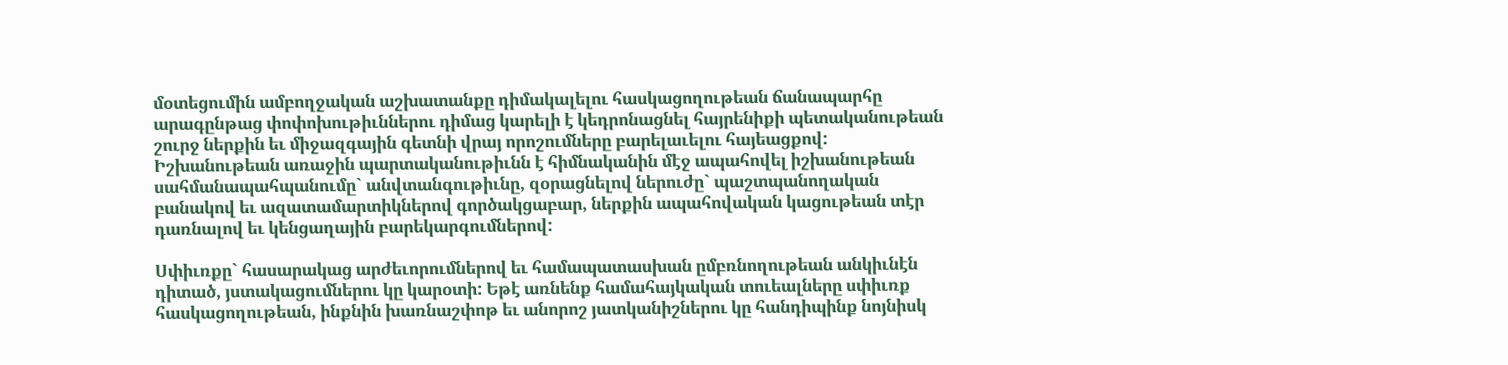մօտեցումին ամբողջական աշխատանքը դիմակալելու հասկացողութեան ճանապարհը արագընթաց փոփոխութիւններու դիմաց կարելի է կեդրոնացնել հայրենիքի պետականութեան շուրջ ներքին եւ միջազգային գետնի վրայ որոշումները բարելաւելու հայեացքով: Իշխանութեան առաջին պարտականութիւնն է հիմնականին մէջ ապահովել իշխանութեան սահմանապահպանումը` անվտանգութիւնը, զօրացնելով ներուժը` պաշտպանողական բանակով եւ ազատամարտիկներով գործակցաբար, ներքին ապահովական կացութեան տէր դառնալով եւ կենցաղային բարեկարգումներով:

Սփիւռքը` հասարակաց արժեւորումներով եւ համապատասխան ըմբռնողութեան անկիւնէն դիտած, յստակացումներու կը կարօտի: Եթէ առնենք համահայկական տուեալները սփիւռք հասկացողութեան, ինքնին խառնաշփոթ եւ անորոշ յատկանիշներու կը հանդիպինք նոյնիսկ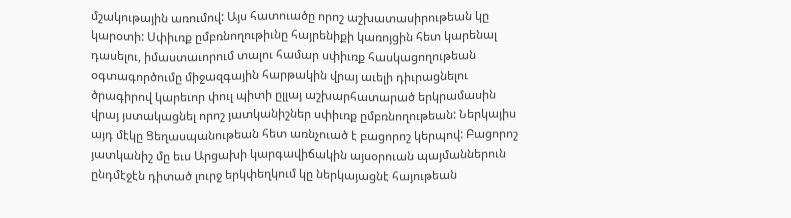մշակութային առումով: Այս հատուածը որոշ աշխատասիրութեան կը կարօտի: Սփիւռք ըմբռնողութիւնը հայրենիքի կառոյցին հետ կարենալ դասելու, իմաստաւորում տալու համար սփիւռք հասկացողութեան օգտագործումը միջազգային հարթակին վրայ աւելի դիւրացնելու ծրագիրով կարեւոր փուլ պիտի ըլլայ աշխարհատարած երկրամասին վրայ յստակացնել որոշ յատկանիշներ սփիւռք ըմբռնողութեան: Ներկայիս այդ մէկը Ցեղասպանութեան հետ առնչուած է բացորոշ կերպով: Բացորոշ յատկանիշ մը եւս Արցախի կարգավիճակին այսօրուան պայմաններուն ընդմէջէն դիտած լուրջ երկփեղկում կը ներկայացնէ հայութեան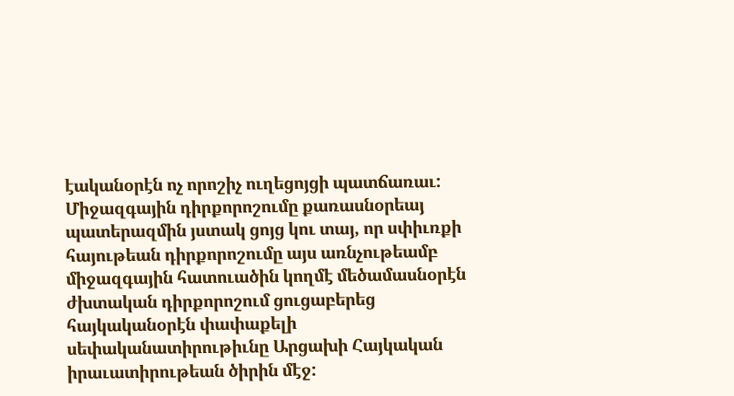էականօրէն ոչ որոշիչ ուղեցոյցի պատճառաւ: Միջազգային դիրքորոշումը քառասնօրեայ պատերազմին յստակ ցոյց կու տայ, որ սփիւռքի հայութեան դիրքորոշումը այս առնչութեամբ միջազգային հատուածին կողմէ մեծամասնօրէն ժխտական դիրքորոշում ցուցաբերեց հայկականօրէն փափաքելի սեփականատիրութիւնը Արցախի Հայկական իրաւատիրութեան ծիրին մէջ: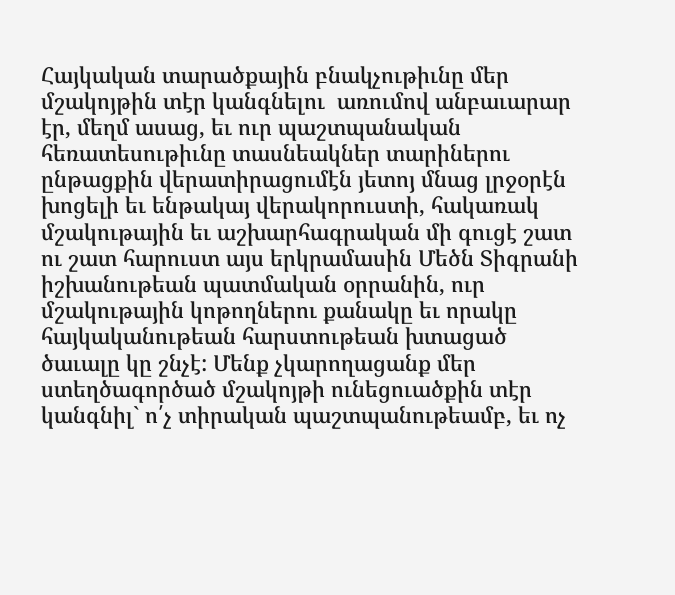Հայկական տարածքային բնակչութիւնը մեր մշակոյթին տէր կանգնելու  առումով անբաւարար էր, մեղմ ասաց, եւ ուր պաշտպանական հեռատեսութիւնը տասնեակներ տարիներու ընթացքին վերատիրացումէն յետոյ մնաց լրջօրէն խոցելի եւ ենթակայ վերակորուստի, հակառակ մշակութային եւ աշխարհագրական մի գուցէ շատ ու շատ հարուստ այս երկրամասին Մեծն Տիգրանի իշխանութեան պատմական օրրանին, ուր մշակութային կոթողներու քանակը եւ որակը հայկականութեան հարստութեան խտացած ծաւալը կը շնչէ: Մենք չկարողացանք մեր ստեղծագործած մշակոյթի ունեցուածքին տէր կանգնիլ` ո՛չ տիրական պաշտպանութեամբ, եւ ոչ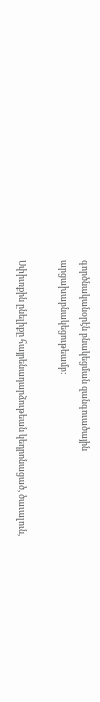գործնականօրէն բնակեցման զանգուածային արցախաբնակեցութեամբ:

Սփիւռքին ընելիքը հայրենադարձութեան կեդրոնացած, ծաւալուն,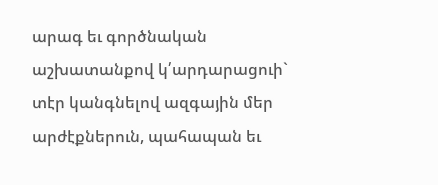արագ եւ գործնական աշխատանքով կ՛արդարացուի` տէր կանգնելով ազգային մեր արժէքներուն, պահապան եւ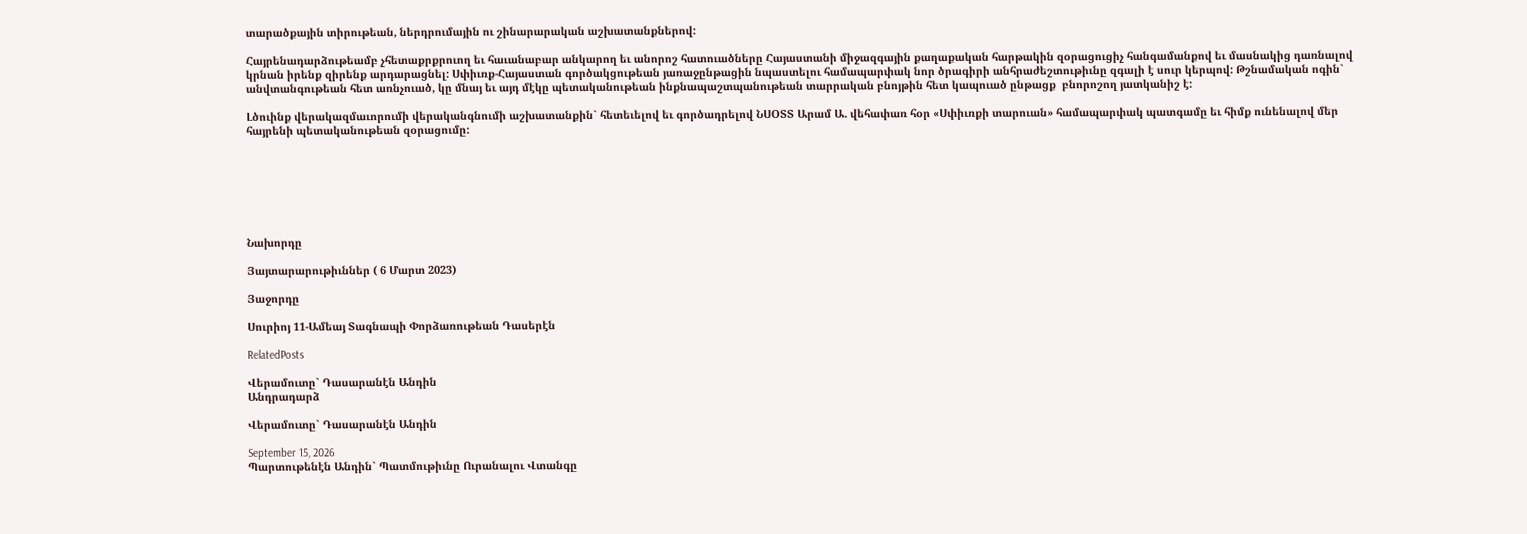տարածքային տիրութեան, ներդրումային ու շինարարական աշխատանքներով:

Հայրենադարձութեամբ չհետաքրքրուող եւ հաւանաբար անկարող եւ անորոշ հատուածները Հայաստանի միջազգային քաղաքական հարթակին զօրացուցիչ հանգամանքով եւ մասնակից դառնալով կրնան իրենք զիրենք արդարացնել: Սփիւռք-Հայաստան գործակցութեան յառաջընթացին նպաստելու համապարփակ նոր ծրագիրի անհրաժեշտութիւնը զգալի է սուր կերպով: Թշնամական ոգին`  անվտանգութեան հետ առնչուած, կը մնայ եւ այդ մէկը պետականութեան ինքնապաշտպանութեան տարրական բնոյթին հետ կապուած ընթացք  բնորոշող յատկանիշ է:

Լծուինք վերակազմաւորումի վերականգնումի աշխատանքին` հետեւելով եւ գործադրելով ՆՍՕՏՏ Արամ Ա. վեհափառ հօր «Սփիւռքի տարուան» համապարփակ պատգամը եւ հիմք ունենալով մեր հայրենի պետականութեան զօրացումը:







Նախորդը

Յայտարարութիւններ ( 6 Մարտ 2023)

Յաջորդը

Սուրիոյ 11-Ամեայ Տագնապի Փորձառութեան Դասերէն

RelatedPosts

Վերամուտը` Դասարանէն Անդին
Անդրադարձ

Վերամուտը` Դասարանէն Անդին

September 15, 2026
Պարտութենէն Անդին` Պատմութիւնը Ուրանալու Վտանգը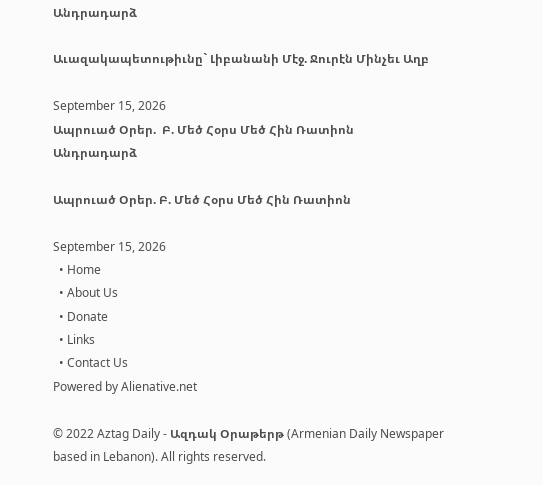Անդրադարձ

Աւազակապետութիւնը` Լիբանանի Մէջ. Ջուրէն Մինչեւ Աղբ

September 15, 2026
Ապրուած Օրեր.  Բ. Մեծ Հօրս Մեծ Հին Ռատիոն
Անդրադարձ

Ապրուած Օրեր. Բ. Մեծ Հօրս Մեծ Հին Ռատիոն

September 15, 2026
  • Home
  • About Us
  • Donate
  • Links
  • Contact Us
Powered by Alienative.net

© 2022 Aztag Daily - Ազդակ Օրաթերթ (Armenian Daily Newspaper based in Lebanon). All rights reserved.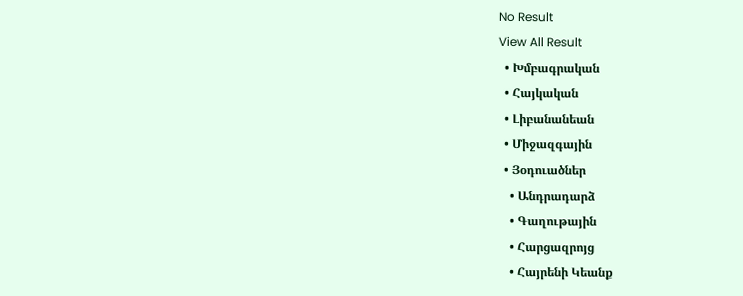No Result
View All Result
  • Խմբագրական
  • Հայկական
  • Լիբանանեան
  • Միջազգային
  • Յօդուածներ
    • Անդրադարձ
    • Գաղութային
    • Հարցազրոյց
    • Հայրենի Կեանք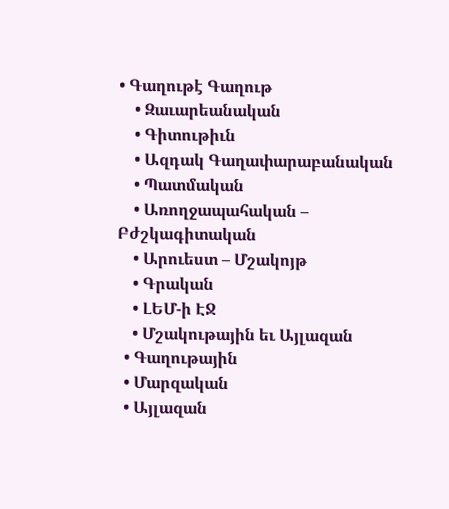• Գաղութէ Գաղութ
    • Զաւարեանական
    • Գիտութիւն
    • Ազդակ Գաղափարաբանական
    • Պատմական
    • Առողջապահական – Բժշկագիտական
    • Արուեստ – Մշակոյթ
    • Գրական
    • ԼԵՄ-ի ԷՋ
    • Մշակութային եւ Այլազան
  • Գաղութային
  • Մարզական
  • Այլազան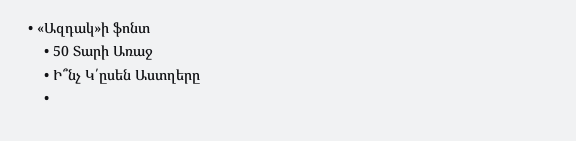• «Ազդակ»ի ֆոնտ
    • 50 Տարի Առաջ
    • Ի՞նչ Կ՛ըսեն Աստղերը
    •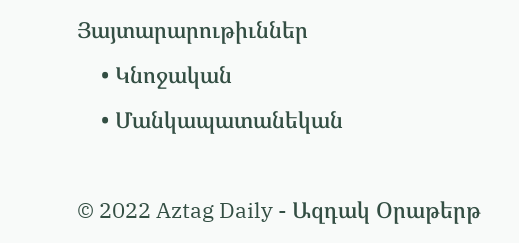Յայտարարութիւններ
    • Կնոջական
    • Մանկապատանեկան

© 2022 Aztag Daily - Ազդակ Օրաթերթ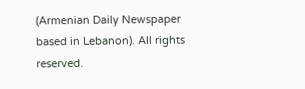(Armenian Daily Newspaper based in Lebanon). All rights reserved.